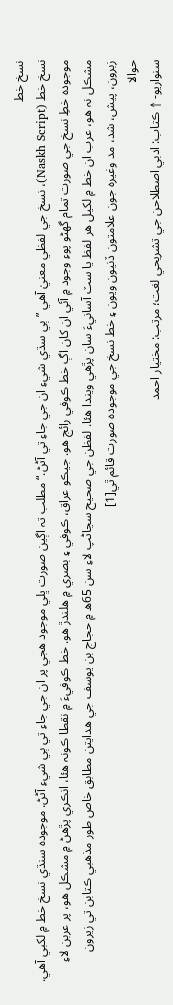نسخ خط
نسخ خط (Naskh Script)، نسخ جي لفظي معنيٰ آهي ”ٻي سڌي شيءِ ان جي جاءِ تي آڻڻ.“ مطلب تہ اڳين صورت ڀلي موجود هجي پر ان جي جاءِ تي ٻي شيءِ آڻڻ. موجوده سنڌي نسخ خط ۾ لکبي آهي. موجوده خطِ نسخ جي صورت تمام گهڻو پوءِ وجود ۾ آئي ان کان اڳ خط ڪوفي رائج هو. جيڪو عراق، ڪوفي ۽ بصري ۾ هلندڙ هو. خط ڪوفيءَ ۾ نقطا ڪونہ هئا، انڪري پڙهڻ ۾ مشڪل هو، پر عربن لاءِ مشڪل نہ هو، عرب ان خط ۾ لکيل هر لفظ يا سٽ آسانيءَ سان پڙهي ويندا هئا. لفظن جي صحيح سڃاڻپ لاءِ سن 65ھ ۾ حجاج بن يوسف جي هدايتن مطابق خاص طور مذهبي ڪتابن تي زيرون زبرون، پيش، شد، مد وغيره جون علامتون ڏنيون ويون ۽ خط نسخ جي موجوده صورت قائم ٿي[1]
حوالا
سنواريو- ↑ ڪتاب: ادبي اصطلاحن جي تشريحي لغت؛ مرتب: مختيار احمد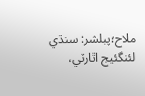ملاح؛پبلشر: سنڌي لئنگئيج اٿارٽي،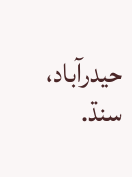حيدرآباد، سنڌ.